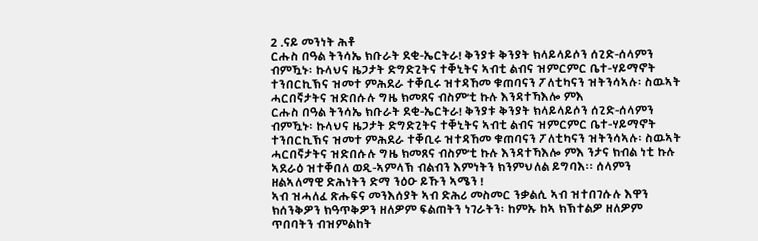2 .ናይ መንነት ሕቶ
ርሑስ በዓል ትንሳኤ ክቡራት ደቂ-ኤርትራ! ቅንያቱ ቅንያት ክላይላይሶን ሰጊድ-ሰላምን ብምዃኑ፡ ኩላህና ዜጋታት ድግድጊትና ተቐኒትና ኣብቲ ልብና ዝምርምር ቤተ-ሃይማኖት ተንበርኪኽና ዝመተ ምሕደራ ተቐቢሩ ዝተዳኸመ ቁጠባናን ፖለቲካናን ዝትንሳኣሉ፡ ስዉኣት ሓርበኛታትና ዝድበሱሉ ግዜ ክመጸና ብስም’ቲ ኩሉ እንዳተኻእሎ ምእ
ርሑስ በዓል ትንሳኤ ክቡራት ደቂ-ኤርትራ! ቅንያቱ ቅንያት ክላይላይሶን ሰጊድ-ሰላምን ብምዃኑ፡ ኩላህና ዜጋታት ድግድጊትና ተቐኒትና ኣብቲ ልብና ዝምርምር ቤተ-ሃይማኖት ተንበርኪኽና ዝመተ ምሕደራ ተቐቢሩ ዝተዳኸመ ቁጠባናን ፖለቲካናን ዝትንሳኣሉ፡ ስዉኣት ሓርበኛታትና ዝድበሱሉ ግዜ ክመጸና ብስም’ቲ ኩሉ እንዳተኻእሎ ምእ ንታና ክብል ነቲ ኩሉ ኣደራዕ ዝተቐበለ ወዲ-ኣምላኽ ብልብን እምነትን ክንምህለል ይግባእ፡፡ ሰላምን ዘልኣለማዊ ድሕነትን ድማ ንዕዑ ይኹን ኣሜን !
ኣብ ዝሓለፈ ጽሑፍና መንእሰያት ኣብ ድሕሪ መስመር ንቃልሲ ኣብ ዝተበገሱሉ እዋን ክሰንቅዎን ክዓጥቅዎን ዘለዎም ፍልጠትን ነገራትን፡ ከምኡ ከኣ ክኽተልዎ ዘለዎም ጥበባትን ብዝምልከት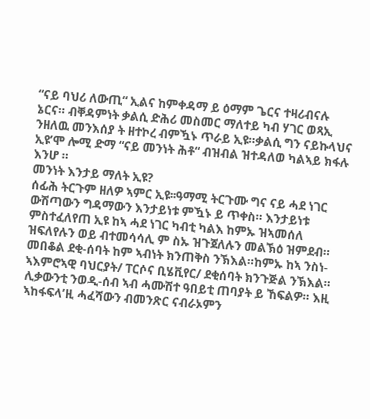“ናይ ባህሪ ለውጢ“ ኢልና ከምቀዳማ ይ ዕማም ጌርና ተዛሪብናሉ ኔርና። ብቐዳምነት ቃልሲ ድሕሪ መስመር ማለተይ ካብ ሃገር ወጻኢ ንዘለዉ መንእሰያ ት ዘተኮረ ብምዃኑ ጥራይ ኢዩ።ቃልሲ ግን ናይኩላህና ኢዩ’ሞ ሎሚ ድማ “ናይ መንነት ሕቶ“ ብዝብል ዝተዳለወ ካልኣይ ክፋሉ እንሆ ።
መንነት እንታይ ማለት ኢዩ?
ሰፊሕ ትርጉም ዘለዎ ኣምር ኢዩ፡፡ዓማሚ ትርጉሙ ግና ናይ ሓደ ነገር ውሽጣውን ግዳማውን እንታይነቱ ምዃኑ ይ ጥቀስ። እንታይነቱ ምስተፈለየጠ ኢዩ ከኣ ሓደ ነገር ካብቲ ካልእ ከምኡ ዝኣመሰለ ዝፍለየሉን ወይ ብተመሳሳሊ ም ስኡ ዝጉጀለሉን መልኽዕ ዝምደብ። መበቆል ደቂ-ሰባት ከም ኣብነት ክንጠቅስ ንኽእል።ከምኡ ከኣ ንስነ-ኣእምሮኣዊ ባህርያት/ ፐርሶና ቢሄቪየር/ ደቂሰባት ክንጉጅል ንኽእል። ሊቃውንቲ ንወዲ-ሰብ ኣብ ሓሙሽተ ዓበይቲ ጠባያት ይ ኸፍልዎ። እዚ ኣከፋፍላ’ዚ ሓፈሻውን ብመንጽር ናብራኦምን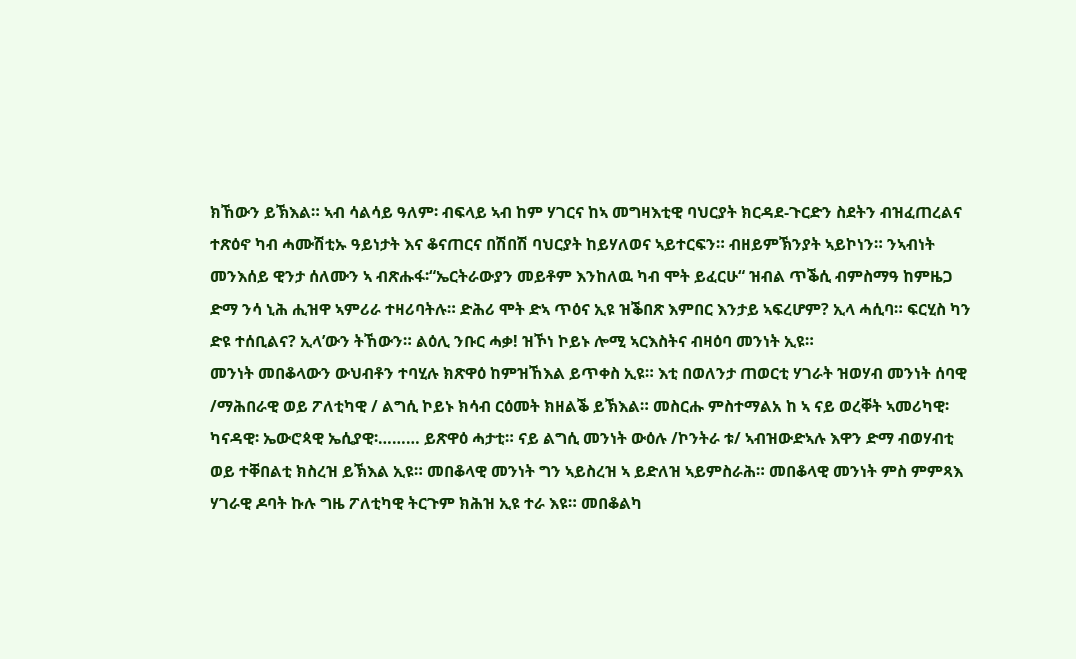ክኸውን ይኽእል። ኣብ ሳልሳይ ዓለም፡ ብፍላይ ኣብ ከም ሃገርና ከኣ መግዛእቲዊ ባህርያት ክርዳደ-ጉርድን ስደትን ብዝፈጠረልና ተጽዕኖ ካብ ሓሙሽቲኡ ዓይነታት እና ቆናጠርና በሽበሽ ባህርያት ከይሃለወና ኣይተርፍን። ብዘይምኽንያት ኣይኮነን። ንኣብነት መንእሰይ ዊንታ ሰለሙን ኣ ብጽሑፋ፡“ኤርትራውያን መይቶም እንከለዉ ካብ ሞት ይፈርሁ“ ዝብል ጥቕሲ ብምስማዓ ከምዜጋ ድማ ንሳ ኒሕ ሒዝዋ ኣምሪራ ተዛሪባትሉ። ድሕሪ ሞት ድኣ ጥዕና ኢዩ ዝቕበጽ እምበር እንታይ ኣፍረሆም? ኢላ ሓሲባ። ፍርሂስ ካን ድዩ ተሰቢልና? ኢላ’ውን ትኸውን። ልዕሊ ንቡር ሓቃ! ዝኾነ ኮይኑ ሎሚ ኣርእስትና ብዛዕባ መንነት ኢዩ።
መንነት መበቆላውን ውህብቶን ተባሂሉ ክጽዋዕ ከምዝኸእል ይጥቀስ ኢዩ። እቲ በወለንታ ጠወርቲ ሃገራት ዝወሃብ መንነት ሰባዊ /ማሕበራዊ ወይ ፖለቲካዊ / ልግሲ ኮይኑ ክሳብ ርዕመት ክዘልቕ ይኽእል። መስርሑ ምስተማልአ ከ ኣ ናይ ወረቐት ኣመሪካዊ፡ ካናዳዊ፡ ኤውሮጳዊ ኤሲያዊ፡……… ይጽዋዕ ሓታቲ። ናይ ልግሲ መንነት ውዕሉ /ኮንትራ ቱ/ ኣብዝውድኣሉ እዋን ድማ ብወሃብቲ ወይ ተቐበልቲ ክስረዝ ይኽእል ኢዩ። መበቆላዊ መንነት ግን ኣይስረዝ ኣ ይድለዝ ኣይምስራሕ። መበቆላዊ መንነት ምስ ምምጻእ ሃገራዊ ዶባት ኩሉ ግዜ ፖለቲካዊ ትርጉም ክሕዝ ኢዩ ተራ እዩ። መበቆልካ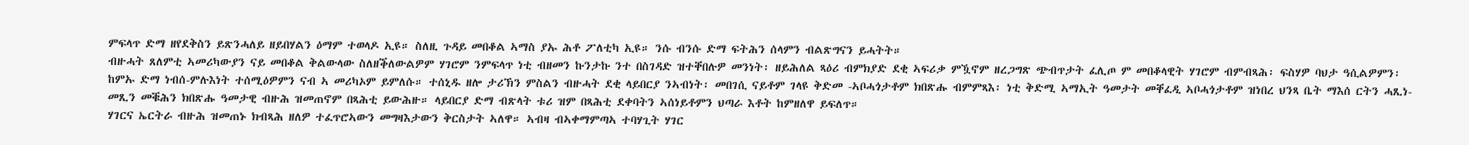ምፍላጥ ድማ ዘየደቅስን ይጽንሓለይ ዘይበሃልን ዕማም ተወላዶ ኢዩ። ስለዚ ጉዳይ መበቆል ኣማስ ያኡ ሕቶ ፖለቲካ ኢዩ። ንሱ ብንሱ ድማ ፍትሕን ሰላምን ብልጽግናን ይሓትት።
ብዙሓት ጸለምቲ ኣመሪካውያን ናይ መበቆል ቅልውላው ስለዘቕለውልዎም ሃገሮም ንምፍላጥ ነቲ ብዘመን ኩንታኩ ንተ በስገዳድ ዝተቐበሉዎ መንነት፡ ዘይሕለል ጻዕሪ ብምክያድ ደቂ ኣፍሪቃ ምዃኖም ዘረጋግጽ ጭብጥታት ፈሊጦ ም መበቆላዊት ሃገሮም ብምብጻሕ፡ ፍስሃዎ ባህታ ዓሲልዎምን፡ ከምኡ ድማ ነብሰ-ምሉእነት ተሰሚዕዎምን ናብ ኣ መሪካኦም ይምለሱ። ተሰኒዱ ዘሎ ታሪኽን ምስልን ብዙሓት ደቂ ላይበርያ ንኣብነት፡ መበገሲ ናይቶም ገላዩ ቅድመ -ኣቦሓጎታቶም ክበጽሑ ብምምጻእ፡ ነቲ ቅድሚ ኣማኢት ዓመታት መቐፈዲ ኣቦሓጎታቶም ዝነበረ ህንጻ ቤት ማእሰ ርትን ሓጺነ-መጺን መቑሕን ክበጽሑ ዓመታዊ ብዙሕ ዝመጠኖም በጻሕቲ ይውሕዙ። ላይበርያ ድማ ብጽላት ቱሪ ዝም በጻሕቲ ደቀባትን ኣሰነይቶምን ህጣራ እቶት ከምዘለዋ ይፍለጥ።
ሃገርና ኤርትራ ብዙሕ ዝመጠኑ ክብጻሕ ዘለዎ ተፈጥሮኣውን መግዛእታውን ቅርስታት ኣለዋ። ኣብዛ ብኣቀማምጣኣ ተባሃጊት ሃገር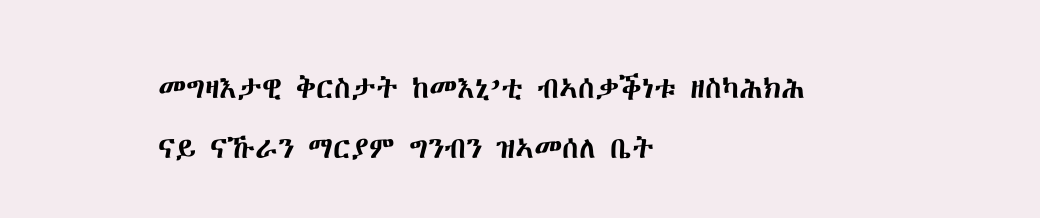መግዛእታዊ ቅርስታት ከመእኒ’ቲ ብኣሰቃቕነቱ ዘስካሕክሕ ናይ ናኹራን ማርያም ግንብን ዝኣመሰለ ቤት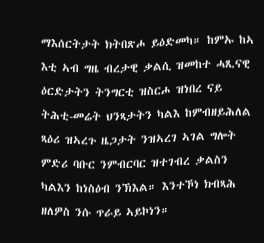ማእሰርትታት ክትበጽሖ ይዕድመካ። ከምኡ ከኣ እቲ ኣብ ግዜ ብረታዊ ቃልሲ ዝመከተ ሓጺናዊ ዕርድታትን ትንግርቲ ዝስርሖ ዝነበረ ናይ ትሕቲ-መሬት ህንጻታትን ካልእ ከምብዘይሕለል ጻዕሪ ዝኣረጉ ዜጋታት ንዝኣረገ ኣገል ግሎት ምድሪ ባቡር ንምብርባር ዝተገብረ ቃልስን ካልእን ከነስዕብ ንኽእል። እንተኾነ ክብጻሕ ዘለዎስ ንሱ ጥራይ ኣይኮነን።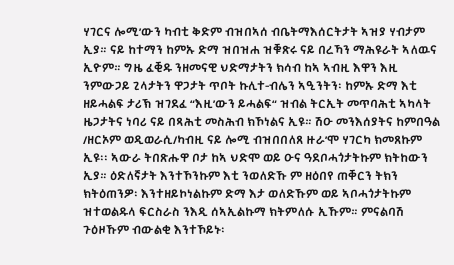ሃገርና ሎሚ’ውን ካብቲ ቅድም ብዝበኣሰ ብቤትማእሰርትታት ኣዝያ ሃብታም ኢያ። ናይ ከተማን ከምኡ ድማ ዝበዝሐ ዝቑጽሩ ናይ በረኻን ማሕዩራት ኣለዉና ኢዮም። ግዜ ፈቒዱ ንዘመናዊ ህድማታትን ክሳብ ከኣ ኣብዚ እዋን እዚ ንምውጋይ ጊላታትን ዋጋታት ጥቦት ኩሊተ-ብሌን ኣዒንትን፡ ከምኡ ድማ እቲ ዘይሓልፍ ታሪኽ ዝገደፈ “እዚ’ውን ይሓልፍ“ ዝብል ትርኢት መጥባሕቲ ኣካላት ዜጋታትና ነባሪ ናይ በጻሕቲ መስሕብ ክኾነልና ኢዩ። ሽዑ መንእሰያትና ከምበዓል /ዘርኦም ወዲወራሲ/ካብዚ ናይ ሎሚ ብዝበበለጸ ዙራ’ሞ ሃገርካ ክመጸኩም ኢዩ፡፡ ኣውራ ትበጽሑዋ ቦታ ከኣ ህድሞ ወይ ዑና ዓደቦሓጎታትኩም ክትከውን ኢያ። ዕድለኛታት እንተኾንኩም እቲ ንወለድኹ ም ዘዕበየ ጠቐርን ትክን ክትዕጠንዎ፡ እንተዘይኮነልኩም ድማ እታ ወለድኹም ወይ ኣቦሓጎታትኩም ዝተወልዱላ ፍርስራስ ንእዲ ሰኣኢልኩማ ክትምለሱ ኢኹም። ምናልባሽ ጉዕዞኹም ብውልቂ እንተኾይኑ፡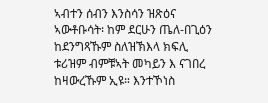ኣብተን ሰብን እንስሳን ዝጽዕና ኣውቶቡሳት፡ ከም ደርሁን ጤለ-በጊዕን ከደንግጻኹም ስለዝኽእላ ክፍሊ ቱሪዝም ብምቹኣት መካይን እ ናገበረ ከዛውረኹም ኢዩ። እንተኾነስ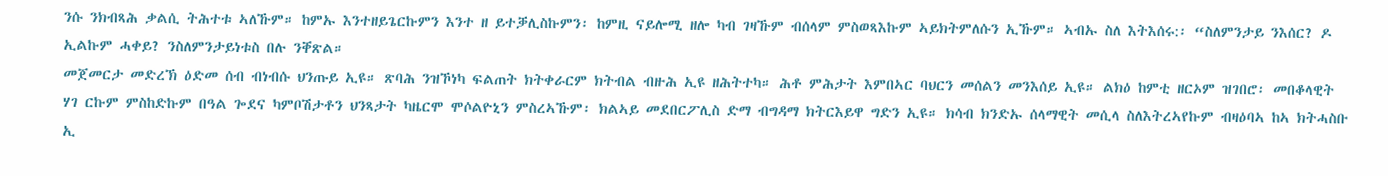ንሱ ንክብጻሕ ቃልሲ ትሕተቱ ኣለኹም። ከምኡ እንተዘይጌርኩምን እንተ ዘ ይተቓሊስኩምን፡ ከምዚ ናይሎሚ ዘሎ ካብ ገዛኹም ብሰላም ምስወጻእኩም ኣይክትምለሱን ኢኹም። ኣብኡ ስለ እትእሰሩ:፡ “ስለምንታይ ንእሰር? ዶ ኢልኩም ሓቀይ? ንስለምንታይነቱስ በሉ ንቐጽል።
መጀመርታ መድረኽ ዕድመ ሰብ ብነብሱ ህንጡይ ኢዩ። ጽባሕ ንዝኾነካ ፍልጠት ክትቀራርም ክትብል ብዙሕ ኢዩ ዘሕትተካ። ሕቶ ምሕታት እምበኣር ባህርን መሰልን መንእሰይ ኢዩ። ልክዕ ከምቲ ዘርኦም ዝገበሮ፡ መበቆላዊት ሃገ ርኩም ምስከድኩም በዓል ጐደና ካምቦሽታቶን ህንጻታት ካዜርሞ ሞሶልዮኒን ምስረኣኹም፡ ክልኣይ መደበርፖሊስ ድማ ብግዳማ ክትርእይዋ ግድን ኢዩ። ክሳብ ክንድኡ ሰላማዊት መሲላ ስለእትረኣየኩም ብዛዕባኣ ከኣ ክትሓስቡ ኢ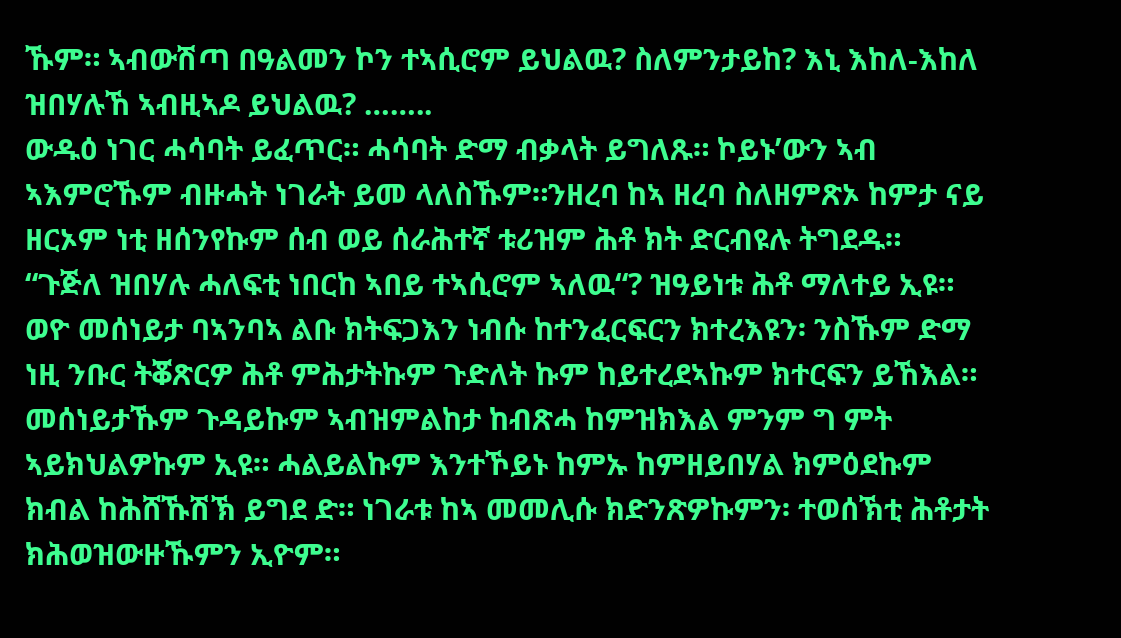ኹም። ኣብውሽጣ በዓልመን ኮን ተኣሲሮም ይህልዉ? ስለምንታይከ? እኒ እከለ-እከለ ዝበሃሉኸ ኣብዚኣዶ ይህልዉ? ……..
ውዱዕ ነገር ሓሳባት ይፈጥር። ሓሳባት ድማ ብቃላት ይግለጹ። ኮይኑ’ውን ኣብ ኣእምሮኹም ብዙሓት ነገራት ይመ ላለስኹም።ንዘረባ ከኣ ዘረባ ስለዘምጽኦ ከምታ ናይ ዘርኦም ነቲ ዘሰንየኩም ሰብ ወይ ሰራሕተኛ ቱሪዝም ሕቶ ክት ድርብዩሉ ትግደዱ።
“ጉጅለ ዝበሃሉ ሓለፍቲ ነበርከ ኣበይ ተኣሲሮም ኣለዉ“? ዝዓይነቱ ሕቶ ማለተይ ኢዩ። ወዮ መሰነይታ ባኣንባኣ ልቡ ክትፍጋእን ነብሱ ከተንፈርፍርን ክተረእዩን፡ ንስኹም ድማ ነዚ ንቡር ትቖጽርዎ ሕቶ ምሕታትኩም ጉድለት ኩም ከይተረደኣኩም ክተርፍን ይኸእል። መሰነይታኹም ጉዳይኩም ኣብዝምልከታ ከብጽሓ ከምዝክእል ምንም ግ ምት ኣይክህልዎኩም ኢዩ። ሓልይልኩም እንተኾይኑ ከምኡ ከምዘይበሃል ክምዕደኩም ክብል ከሕሸኹሽኽ ይግደ ድ። ነገራቱ ከኣ መመሊሱ ክድንጽዎኩምን፡ ተወሰኽቲ ሕቶታት ክሕወዝውዙኹምን ኢዮም።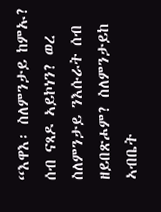“እዋእ፡ ስለምንታይ ከምኡ? ሰብ ናጻዶ ኣይኮነን? ወረ ስለምንታይ ንእሱራት ሰብ ዘይበጽሖም? ስለምንታይከ ኣብቤት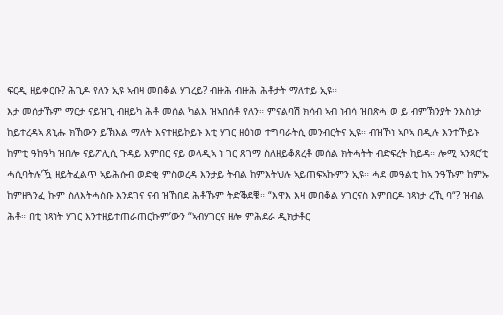ፍርዲ ዘይቀርቡ? ሕጊዶ የለን ኢዩ ኣብዛ መበቆል ሃገረይ? ብዙሕ ብዙሕ ሕቶታት ማለተይ ኢዩ።
እታ መሰታኹም ማርታ ናይዝጊ ብዘይካ ሕቶ መሰል ካልእ ዝኣበሰቶ የለን። ምናልባሽ ክሳብ ኣብ ነብሳ ዝበጽሓ ወ ይ ብምኽንያት ንእስነታ ከይተረዳኣ ጸኒሑ ክኸውን ይኽእል ማለት እናተዘይኮይኑ እቲ ሃገር ዘዕነወ ተግባራትሲ መንብርትና ኢዩ። ብዝኾነ ኣቦኣ በዲሉ እንተኾይኑ ከምቲ ዓከዓካ ዝበሎ ናይፖሊሲ ጉዳይ እምበር ናይ ወላዲኣ ነ ገር ጸገማ ስለዘይቆጸረቶ መሰል ክትሓትት ብድፍረት ከይዳ። ሎሚ ኣንጻር’ቲ ሓሲባትሉ’ዃ ዘይትፈልጥ ኣይሕሱብ ወድቂ ምስወረዳ እንታይ ትብል ከምእትህሉ ኣይጠፍኣኩምን ኢዩ። ሓደ መዓልቲ ከኣ ንዓኹም ከምኡ ከምዘጓንፈ ኩም ስለእትሓስቡ እንደገና ናብ ዝኸበደ ሕቶኹም ትድቕደቑ። “እዋእ እዛ መበቆል ሃገርናስ እምበርዶ ነጻነታ ረኺ ባ“? ዝብል ሕቶ። በቲ ነጻነት ሃገር እንተዘይተጠራጠርኩም’ውን “ኣብሃገርና ዘሎ ምሕደራ ዲክታቶር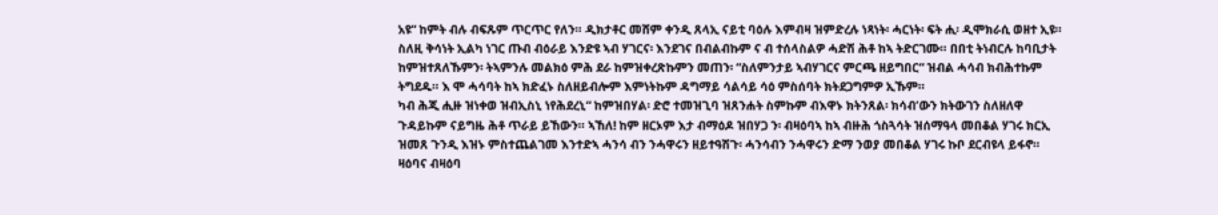አዩ“ ከምት ብሉ ብፍጹም ጥርጥር የለን። ዲክታቶር መሸም ቀንዲ ጸላኢ ናይቲ ባዕሉ እምብዛ ዝምድረሉ ነጻነት፡ ሓርነት፡ ፍት ሒ፡ ዲሞክራሲ ወዘተ ኢዩ። ስለዚ ቅሳነት ኢልካ ነገር ጡብ ብዕራይ እንድዩ ኣብ ሃገርና፡ እንደገና በብልብኩም ና ብ ተሰላስልዎ ሓድሽ ሕቶ ከኣ ትድርገሙ። በበቲ ትነብርሉ ከባቢታት ከምዝተጸለኹምን፡ ትኣምንሉ መልክዕ ምሕ ደራ ከምዝቀረጽኩምን መጠን፡ “ስለምንታይ ኣብሃገርና ምርጫ ዘይግበር“ ዝብል ሓሳብ ክብሕተኩም ትግደዱ። እ ሞ ሓሳባት ከኣ ክድፈኑ ስለዘይብሎም እምነትኩም ዳግማይ ሳልሳይ ሳዕ ምስሰባት ክትደጋግምዎ ኢኹም።
ካብ ሕጂ ሒዙ ዝነቀወ ዝብኢስኒ ነየሕደረኒ“ ከምዝበሃል፡ ድሮ ተመዝጊባ ዝጸንሐት ስምኩም ብእዋኑ ክትንጸል፡ ክሳብ’ውን ክትውገን ስለዘለዋ ጉዳይኩም ናይግዜ ሕቶ ጥራይ ይኸውን። ኣኸለ! ከም ዘርኦም እታ ብማዕዶ ዝበሃጋ ን፡ ብዛዕባኣ ከኣ ብዙሕ ጎስጓሳት ዝሰማዓላ መበቆል ሃገሩ ክርኢ ዝመጸ ጉንዲ እዝኑ ምስተጨልገመ እንተድኣ ሓንሳ ብን ንሓዋሩን ዘይተዓሽጉ፡ ሓንሳብን ንሓዋሩን ድማ ንወያ መበቆል ሃገሩ ኩቦ ደርብዩላ ይፋኖ።
ዛዕባና ብዛዕባ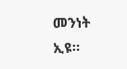መንነት ኢዩ።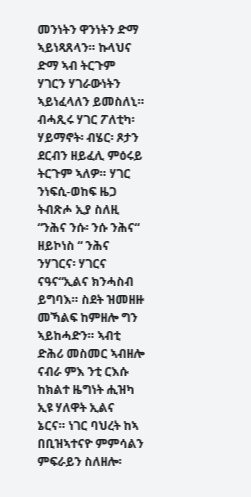መንነትን ዋንነትን ድማ ኣይነጻጸላን። ኩላህና ድማ ኣብ ትርጉም ሃገርን ሃገራውነትን ኣይነፈላለን ይመስለኒ። ብሓጺሩ ሃገር ፖለቲካ፡ ሃይማኖት፡ ብሄር፡ ጾታን ደርብን ዘይፈሊ ምዕሩይ ትርጉም ኣለዎ። ሃገር ንነፍሲ-ወከፍ ዜጋ ትብጽሖ ኢያ ስለዚ “ንሕና ንሱ፡ ንሱ ንሕና“ ዘይኮነስ “ ንሕና ንሃገርና፡ ሃገርና ናዓና“ኢልና ክንሓስብ ይግባእ። ስደት ዝመዘዙ መኻልፍ ከምዘሎ ግን ኣይከሓድን። ኣብቲ ድሕሪ መስመር ኣብዘሎ ናብራ ምእ ንቲ ርእሱ ከክልተ ዜግነት ሒዝካ ኢዩ ሃለዋት ኢልና ኔርና። ነገር ባህረት ከኣ በቢዝኣተናዮ ምምሳልን ምፍራይን ስለዘሎ፡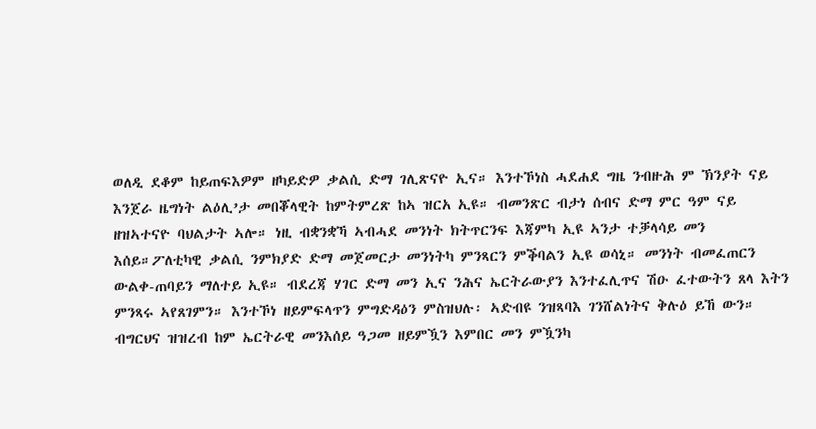ወለዲ ደቆም ከይጠፍእዎም ዘካይድዎ ቃልሲ ድማ ገሊጽናዮ ኢና። እንተኾነስ ሓደሐደ ግዜ ንብዙሕ ም ኽንያት ናይ እንጀራ ዜግነት ልዕሊ’ታ መበቖላዊት ከምትምረጽ ከኣ ዝርአ ኢዩ። ብመንጽር ብታነ ሰብና ድማ ምር ዓም ናይ ዘዝኣተናዮ ባህልታት ኣሎ። ነዚ ብቋንቋኻ ኣብሓደ መንነት ክትጥርንፍ እጃምካ ኢዩ ኣንታ ተቓላሳይ መን እሰይ።ፖለቲካዊ ቃልሲ ንምክያድ ድማ መጀመርታ መንነትካ ምንጻርን ምቕባልን ኢዩ ወሳኒ። መንነት ብመፈጠርን ውልቀ-ጠባይን ማለተይ ኢዩ። ብደረጃ ሃገር ድማ መን ኢና ንሕና ኤርትራውያን እንተፈሊጥና ሽዑ ፈተውትን ጸላ እትን ምንጻሩ ኣየጸገምን። እንተኾነ ዘይምፍላጥን ምግድዳዕን ምስዝህሉ፡ ኣድብዩ ንዝጻባእ ገንሸልነትና ቅሉዕ ይኸ ውን። ብግርህና ዝዝረብ ከም ኤርትራዊ መንእሰይ ዓጋመ ዘይምዃን እምበር መን ምዃንካ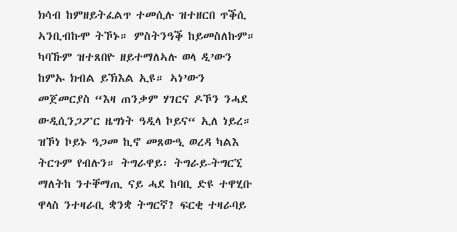ክሳብ ከምዘይትፈልጥ ተመሲሉ ዝተዘርበ ጥቕሲ ኣንቢብኩሞ ትኾኑ። ምስትንዓቕ ከይመስለኩም። ካባኹም ዝተጸበዮ ዘይተማለኣሉ ወላ ዲ’ውን ከምኡ ክብል ይኽእል ኢዩ። ኣነ’ውን መጀመርያስ “እዛ ጠንቃም ሃገርና ዶኾን ንሓደ ውዲሲንጋፖር ዜግነት ዓዲላ ኮይና“ ኢለ ነይረ። ዝኾነ ኮይኑ ዓጋመ ኪኖ መጸውዒ ወረዳ ካልእ ትርጉም የብሉን። ትግራዋይ፡ ትግራይ-ትግርኚ ማለትከ ንተቐማጢ ናይ ሓደ ከባቢ ድዩ ተዋሂቡ ዋላስ ንተዛራቢ ቋንቋ ትግርኛ? ፍርቂ ተዛራባይ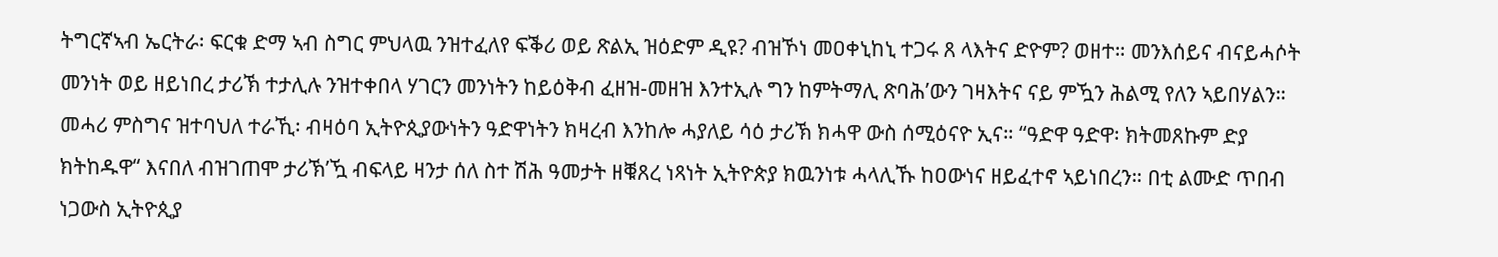ትግርኛኣብ ኤርትራ፡ ፍርቁ ድማ ኣብ ስግር ምህላዉ ንዝተፈለየ ፍቕሪ ወይ ጽልኢ ዝዕድም ዲዩ? ብዝኾነ መዐቀኒከኒ ተጋሩ ጸ ላእትና ድዮም? ወዘተ። መንእሰይና ብናይሓሶት መንነት ወይ ዘይነበረ ታሪኽ ተታሊሉ ንዝተቀበላ ሃገርን መንነትን ከይዕቅብ ፈዘዝ-መዘዝ እንተኢሉ ግን ከምትማሊ ጽባሕ’ውን ገዛእትና ናይ ምዃን ሕልሚ የለን ኣይበሃልን።
መሓሪ ምስግና ዝተባህለ ተራኺ፡ ብዛዕባ ኢትዮጲያውነትን ዓድዋነትን ክዛረብ እንከሎ ሓያለይ ሳዕ ታሪኽ ክሓዋ ውስ ሰሚዕናዮ ኢና። “ዓድዋ ዓድዋ፡ ክትመጸኩም ድያ ክትከዱዋ“ እናበለ ብዝገጠሞ ታሪኽ’ዃ ብፍላይ ዛንታ ሰለ ስተ ሽሕ ዓመታት ዘቑጸረ ነጻነት ኢትዮጵያ ክዉንነቱ ሓላሊኹ ከዐውነና ዘይፈተኖ ኣይነበረን። በቲ ልሙድ ጥበብ ነጋውስ ኢትዮጲያ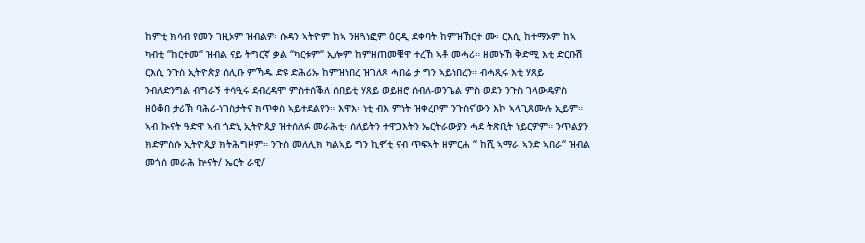ከምቲ ክሳብ የመን ገዚኦም ዝብልዎ፡ ሱዳን ኣትዮም ከኣ ንዘጓነፎም ዕርዲ ደቀባት ከምዝኸርተ ሙ፡ ርእሲ ከተማኦም ከኣ ካብቲ “ከርተመ“ ዝብል ናይ ትግርኛ ቃል “ካርቱም“ ኢሎም ከምዘጠመቑዋ ተረኸ ኣቶ መሓሪ። ዘመኑኸ ቅድሚ እቲ ድርቡሽ ርእሲ ንጉስ ኢትዮጵያ ሰሊቡ ምኻዱ ድዩ ድሕሪኡ ከምዝነበረ ዝገለጾ ሓበሬ ታ ግን ኣይነበረን። ብሓጺሩ እቲ ሃጸይ ንብለድንግል ብግራኝ ተሳዒሩ ደብረዳሞ ምስተሰቕለ ሰበይቲ ሃጸይ ወይዘሮ ሰብለ-ወንጌል ምስ ወደን ንጉስ ገላውዴዎስ ዘዕቆበ ታሪኽ ባሕሪ-ነገስታትና ክጥቀስ ኣይተደልየን። እዋእ፡ ነቲ ብእ ምነት ዝቀረቦም ንጉስና’ውን እኮ ኣላጊጸሙሉ ኢይም። ኣብ ኲናት ዓድዋ ኣብ ጎድኒ ኢትዮጲያ ዝተሰለፉ መራሕቲ፡ ሰለይትን ተዋጋእትን ኤርትራውያን ሓደ ትጽቢት ነይርዎም። ንጥልያን ክድምስሱ ኢትዮጲያ ክትሕግዞም። ንጉስ መለሊክ ካልኣይ ግን ኪኖ’ቲ ናብ ጥፍኣት ዘምርሐ “ ከሺ ኣማራ ኣንድ ኣበራ“ ዝብል መጎሰ መራሕ ኵናት/ ኤርት ራዊ/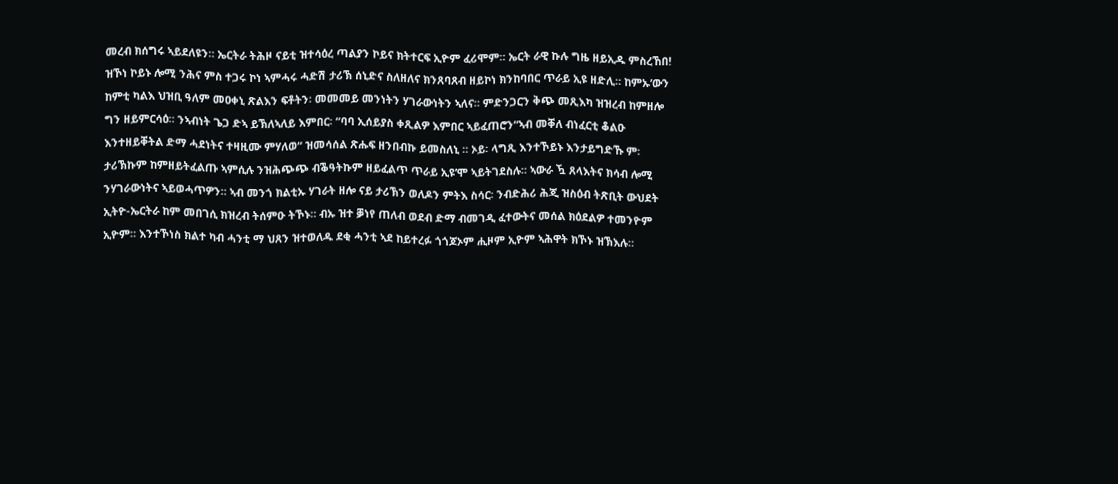መረብ ክሰግሩ ኣይደለዩን። ኤርትራ ትሕዞ ናይቲ ዝተሳዕረ ጣልያን ኮይና ክትተርፍ ኢዮም ፈሪሞም። ኤርት ራዊ ኩሉ ግዜ ዘይኢዱ ምስረኸበ! ዝኾነ ኮይኑ ሎሚ ንሕና ምስ ተጋሩ ኮነ ኣምሓሩ ሓድሽ ታሪኽ ሰኒድና ስለዘለና ክንጸባጸብ ዘይኮነ ክንከባበር ጥራይ ኢዩ ዘድሊ። ከምኡ’ውን ከምቲ ካልእ ህዝቢ ዓለም መዐቀኒ ጽልእን ፍቶትን፡ መመመይ መንነትን ሃገራውነትን ኣለና። ምድንጋርን ቅጭ መጺእካ ዝዝረብ ከምዘሎ ግን ዘይምርሳዕ። ንኣብነት ጌጋ ድኣ ይኽለኣለይ እምበር፡ “ባባ ኢሰይያስ ቀጺልዎ እምበር ኣይፈጠሮን“ኣብ መቐለ ብነፈርቲ ቆልዑ እንተዘይቐትል ድማ ሓደነትና ተዛዚሙ ምሃለወ“ ዝመሳሰል ጽሑፍ ዘንበብኩ ይመስለኒ ። ኦይ፡ ላግጺ እንተኾይኑ እንታይግድኹ ም፡ ታሪኽኩም ከምዘይትፈልጡ ኣምሲሉ ንዝሕጭጭ ብቕዓትኩም ዘይፈልጥ ጥራይ ኢዩ’ሞ ኣይትገደስሉ። ኣውራ ዃ ጸላእትና ክሳብ ሎሚ ንሃገራውነትና ኣይወሓጥዎን። ኣብ መንጎ ክልቲኡ ሃገራት ዘሎ ናይ ታሪኽን ወለዶን ምትእ ስሳር፡ ንብድሕሪ ሕጂ ዝስዕብ ትጽቢት ውህደት ኢትዮ-ኤርትራ ከም መበገሲ ክዝረብ ትሰምዑ ትኾኑ። ብኡ ዝተ ቓነየ ጠለብ ወደብ ድማ ብመገዲ ፈተውትና መሰል ክዕደልዎ ተመንዮም ኢዮም። እንተኾነስ ክልተ ካብ ሓንቲ ማ ህጸን ዝተወለዱ ደቂ ሓንቲ ኣደ ከይተረፉ ጎጎጆኦም ሒዞም ኢዮም ኣሕዋት ክኾኑ ዝኽእሉ።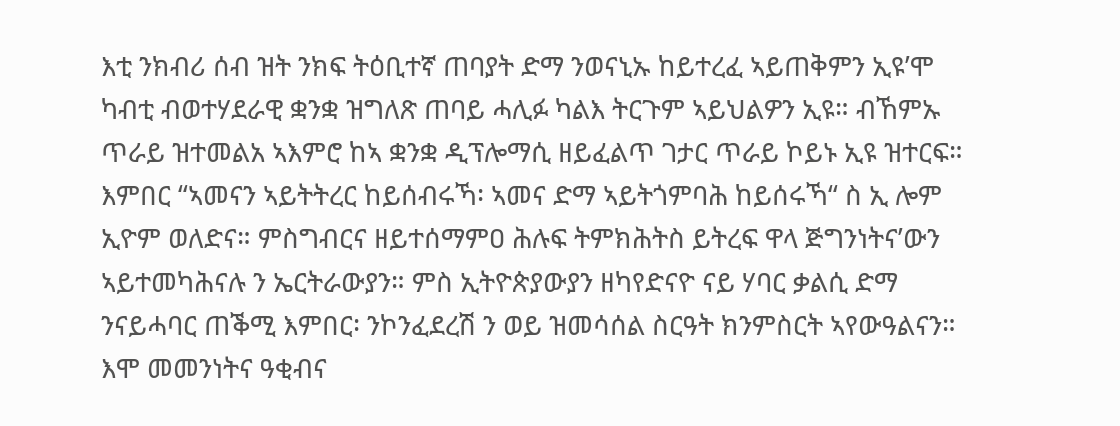እቲ ንክብሪ ሰብ ዝት ንክፍ ትዕቢተኛ ጠባያት ድማ ንወናኒኡ ከይተረፈ ኣይጠቅምን ኢዩ’ሞ ካብቲ ብወተሃደራዊ ቋንቋ ዝግለጽ ጠባይ ሓሊፉ ካልእ ትርጉም ኣይህልዎን ኢዩ። ብኸምኡ ጥራይ ዝተመልአ ኣእምሮ ከኣ ቋንቋ ዲፕሎማሲ ዘይፈልጥ ገታር ጥራይ ኮይኑ ኢዩ ዝተርፍ። እምበር “ኣመናን ኣይትትረር ከይሰብሩኻ፡ ኣመና ድማ ኣይትጎምባሕ ከይሰሩኻ“ ስ ኢ ሎም ኢዮም ወለድና። ምስግብርና ዘይተሰማምዐ ሕሉፍ ትምክሕትስ ይትረፍ ዋላ ጅግንነትና’ውን ኣይተመካሕናሉ ን ኤርትራውያን። ምስ ኢትዮጵያውያን ዘካየድናዮ ናይ ሃባር ቃልሲ ድማ ንናይሓባር ጠቕሚ እምበር፡ ንኮንፈደረሽ ን ወይ ዝመሳሰል ስርዓት ክንምስርት ኣየውዓልናን። እሞ መመንነትና ዓቂብና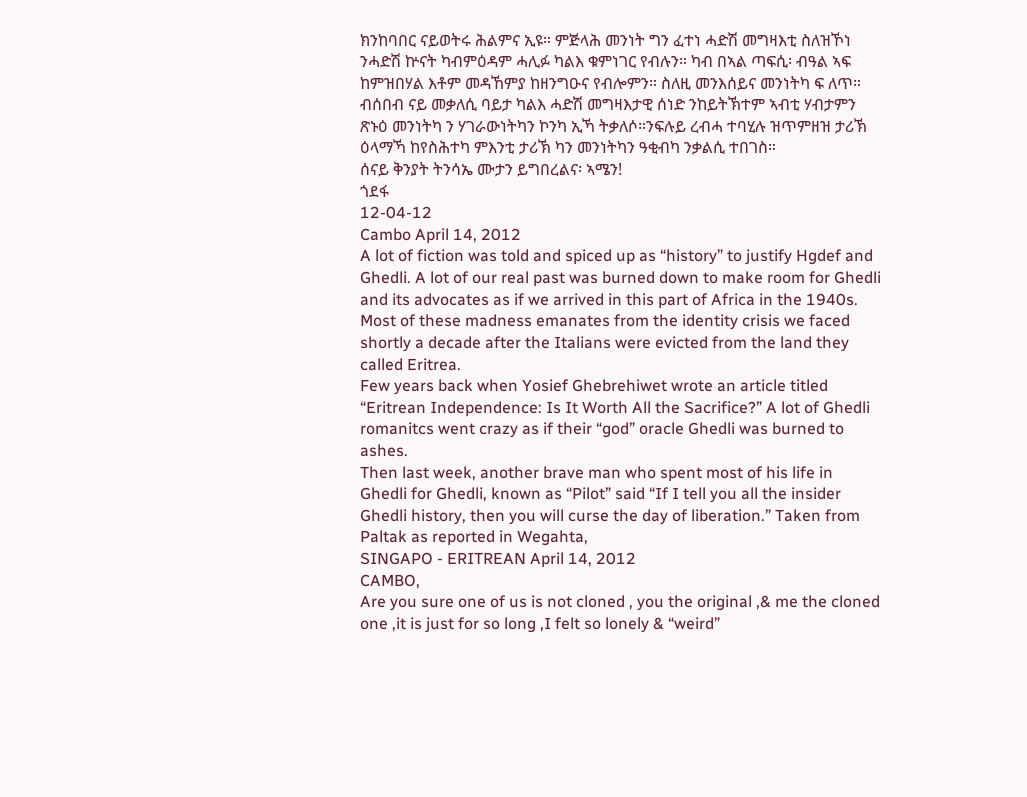ክንከባበር ናይወትሩ ሕልምና ኢዩ። ምጅላሕ መንነት ግን ፈተነ ሓድሽ መግዛእቲ ስለዝኾነ ንሓድሽ ኵናት ካብምዕዳም ሓሊፉ ካልእ ቁምነገር የብሉን። ካብ በኣል ጣፍሲ፡ ብዓል ኣፍ ከምዝበሃል እቶም መዳኸምያ ከዘንግዑና የብሎምን። ስለዚ መንእሰይና መንነትካ ፍ ለጥ። ብሰበብ ናይ መቃለሲ ባይታ ካልእ ሓድሽ መግዛእታዊ ሰነድ ንከይትኽተም ኣብቲ ሃብታምን ጽኑዕ መንነትካ ን ሃገራውነትካን ኮንካ ኢኻ ትቃለሶ።ንፍሉይ ረብሓ ተባሂሉ ዝጥምዘዝ ታሪኽ ዕላማኻ ከየስሕተካ ምእንቲ ታሪኽ ካን መንነትካን ዓቂብካ ንቃልሲ ተበገስ።
ሰናይ ቅንያት ትንሳኤ ሙታን ይግበረልና፡ ኣሜን!
ጎደፋ
12-04-12
Cambo April 14, 2012
A lot of fiction was told and spiced up as “history” to justify Hgdef and Ghedli. A lot of our real past was burned down to make room for Ghedli and its advocates as if we arrived in this part of Africa in the 1940s. Most of these madness emanates from the identity crisis we faced shortly a decade after the Italians were evicted from the land they called Eritrea.
Few years back when Yosief Ghebrehiwet wrote an article titled “Eritrean Independence: Is It Worth All the Sacrifice?” A lot of Ghedli romanitcs went crazy as if their “god” oracle Ghedli was burned to ashes.
Then last week, another brave man who spent most of his life in Ghedli for Ghedli, known as “Pilot” said “If I tell you all the insider Ghedli history, then you will curse the day of liberation.” Taken from Paltak as reported in Wegahta,
SINGAPO - ERITREAN April 14, 2012
CAMBO,
Are you sure one of us is not cloned , you the original ,& me the cloned one ,it is just for so long ,I felt so lonely & “weird”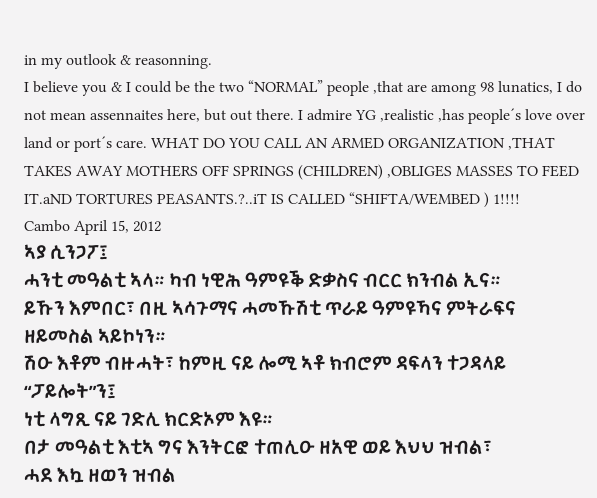in my outlook & reasonning.
I believe you & I could be the two “NORMAL” people ,that are among 98 lunatics, I do not mean assennaites here, but out there. I admire YG ,realistic ,has people´s love over land or port´s care. WHAT DO YOU CALL AN ARMED ORGANIZATION ,THAT TAKES AWAY MOTHERS OFF SPRINGS (CHILDREN) ,OBLIGES MASSES TO FEED IT.aND TORTURES PEASANTS.?..iT IS CALLED “SHIFTA/WEMBED ) 1!!!!
Cambo April 15, 2012
ኣያ ሲንጋፖ፤
ሓንቲ መዓልቲ ኣላ። ካብ ነዊሕ ዓምዩቕ ድቃስና ብርር ክንብል ኢና።
ይኹን እምበር፣ በዚ ኣሳጉማና ሓመኹሽቲ ጥራይ ዓምዩኻና ምትራፍና ዘይመስል ኣይኮነን።
ሽዑ እቶም ብዙሓት፣ ከምዚ ናይ ሎሚ ኣቶ ክብሮም ዳፍላን ተጋዳላይ “ፓይሎት”ን፤
ነቲ ላግጺ ናይ ገድሊ ክርድኦም እዩ።
በታ መዓልቲ እቲኣ ግና እንትርፎ ተጠሊዑ ዘአዊ ወይ እህህ ዝብል፣
ሓደ እኳ ዘወን ዝብል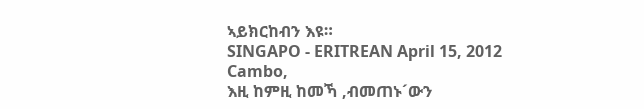ኣይክርከብን እዩ።
SINGAPO - ERITREAN April 15, 2012
Cambo,
እዚ ከምዚ ከመኻ ,ብመጠኑ´ውን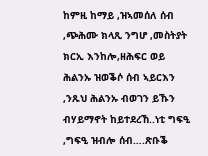ከምዚ ከማይ ,ዝኣመሰለ ሰብ ,ጭሕሙ ክላጺ ንግሆ ,መስትያት ክርኢ እንከሎ,ዘሕፍር ወይ ሕልንኡ ዝወቕሶ ሰብ ኣይርእን ,ንጹህ ሕልንኡ ብወገን ይኹን ብሃይማኖት ከይተደረኸ..ነቲ ግፍዒ ,ግፍዒ ዝብሎ ሰብ….ጽቡቕ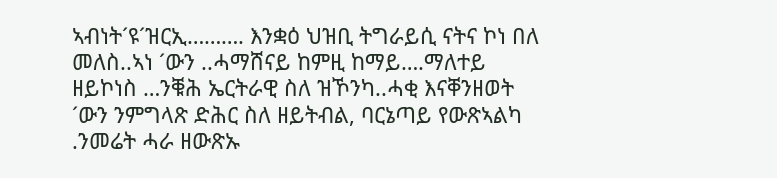ኣብነት´ዩ´ዝርኢ………. እንቋዕ ህዝቢ ትግራይሲ ናትና ኮነ በለ መለስ..ኣነ ´ውን ..ሓማሸናይ ከምዚ ከማይ….ማለተይ ዘይኮነስ …ንቑሕ ኤርትራዊ ስለ ዝኾንካ..ሓቂ እናቐንዘወት ´ውን ንምግላጽ ድሕር ስለ ዘይትብል, ባርኔጣይ የውጽኣልካ .ንመሬት ሓራ ዘውጽኡ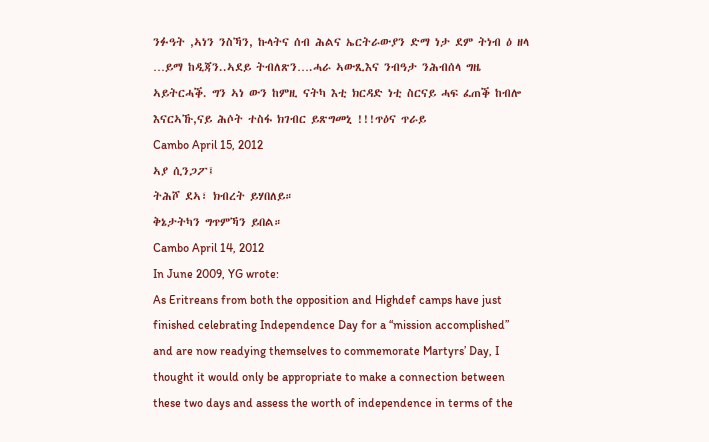ንፉዓት ,ኣነን ንስኻን, ኩላትና ሰብ ሕልና ኤርትራውያን ድማ ነታ ደም ትነብ ዕ ዘላ …ይማ ከዲጃን..ኣደይ ትብለጽን….ሓራ ኣውጺእና ንብዓታ ንሕብሰላ ግዜ ኣይትርሓቕ. ግን ኣነ ውን ከምዚ ናትካ እቲ ክርዳድ ነቲ ስርናይ ሓፍ ፈጠቕ ከብሎ እናርኣኹ,ናይ ሕሶት ተስፋ ክገብር ይጽግመኒ !!!ጥዕና ጥራይ
Cambo April 15, 2012
ኣያ ሲንጋፖ፤
ትሕሾ ደኣ፣ ክብረት ይሃበለይ።
ቅኔታትካን ግጥምኻን ይበል።
Cambo April 14, 2012
In June 2009, YG wrote:
As Eritreans from both the opposition and Highdef camps have just finished celebrating Independence Day for a “mission accomplished” and are now readying themselves to commemorate Martyrs’ Day, I thought it would only be appropriate to make a connection between these two days and assess the worth of independence in terms of the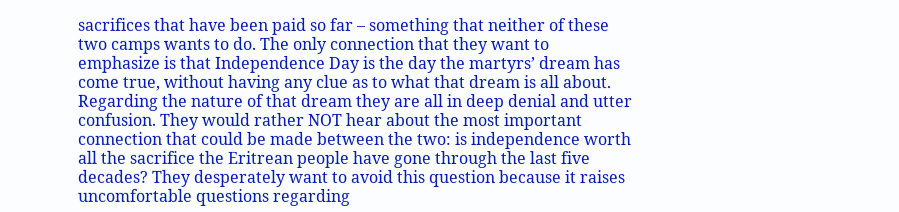sacrifices that have been paid so far – something that neither of these two camps wants to do. The only connection that they want to emphasize is that Independence Day is the day the martyrs’ dream has come true, without having any clue as to what that dream is all about. Regarding the nature of that dream they are all in deep denial and utter confusion. They would rather NOT hear about the most important connection that could be made between the two: is independence worth all the sacrifice the Eritrean people have gone through the last five decades? They desperately want to avoid this question because it raises uncomfortable questions regarding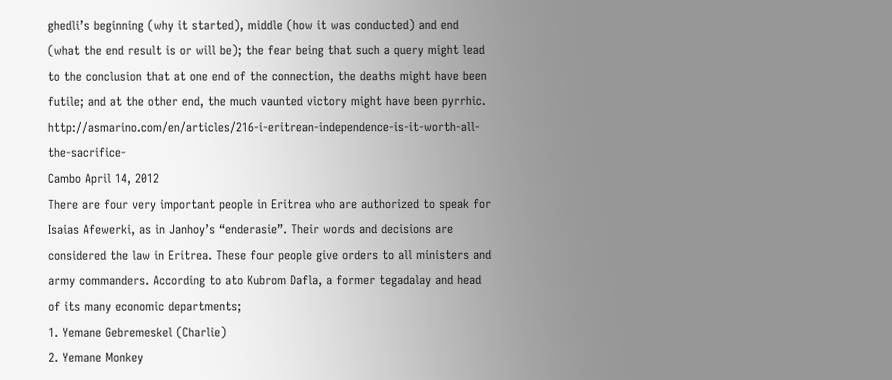ghedli’s beginning (why it started), middle (how it was conducted) and end (what the end result is or will be); the fear being that such a query might lead to the conclusion that at one end of the connection, the deaths might have been futile; and at the other end, the much vaunted victory might have been pyrrhic.
http://asmarino.com/en/articles/216-i-eritrean-independence-is-it-worth-all-the-sacrifice-
Cambo April 14, 2012
There are four very important people in Eritrea who are authorized to speak for Isaias Afewerki, as in Janhoy’s “enderasie”. Their words and decisions are considered the law in Eritrea. These four people give orders to all ministers and army commanders. According to ato Kubrom Dafla, a former tegadalay and head of its many economic departments;
1. Yemane Gebremeskel (Charlie)
2. Yemane Monkey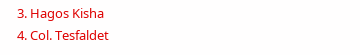3. Hagos Kisha
4. Col. Tesfaldet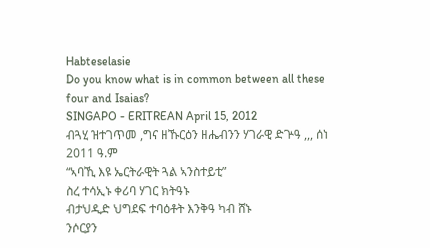Habteselasie
Do you know what is in common between all these four and Isaias?
SINGAPO - ERITREAN April 15, 2012
ብጓሂ ዝተገጥመ ,ግና ዘኹርዕን ዘሔብንን ሃገራዊ ድጕዓ ,,, ሰነ 2011 ዓ.ም
“ኣባኺ እዩ ኤርትራዊት ጓል ኣንስተይቲ”
ስረ ተሳኢኑ ቀሪባ ሃገር ክትዓኑ
ብታህዲድ ህግደፍ ተባዕቶት እንቅዓ ካብ ሸኑ
ንሶርያን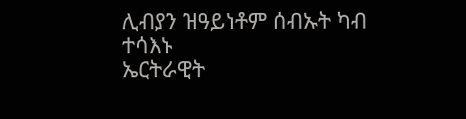ሊብያን ዝዓይነቶም ሰብኡት ካብ ተሳእኑ
ኤርትራዊት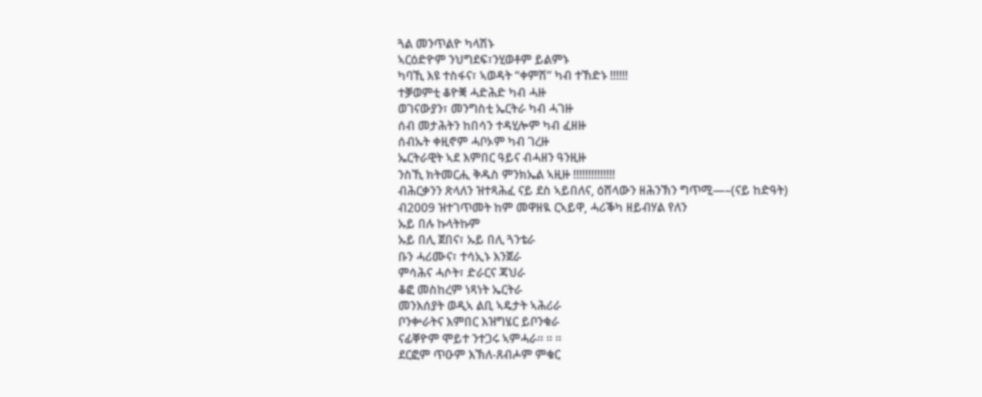ጓል መንጥልዮ ካላሽኑ
ኣርዕድዮም ንህግደፍ፣ንሂወቶም ይልምኑ
ካባኺ እዩ ተስፋና፣ ኣወዳት “ቀምሽ” ካብ ተኸድኑ !!!!!!
ተቓወምቲ ቆዮቛ ሓድሕድ ካብ ሓዙ
ወገናውያን፣ መንግስቲ ኤርትራ ካብ ሓገዙ
ሰብ መታሕትን ከበሳን ተዳሂሎም ካብ ፈዘዙ
ሰብኡት ቀዚኖም ሓቦኦም ካብ ገረዙ
ኤርትራዊት ኣደ እምበር ዓይና ብሓዘን ዓንዚዙ
ንስኺ ክትመርሒ ቅዱስ ምንክኤል ኣዚዙ !!!!!!!!!!!!!!
ብሕርቃንን ጽላለን ዝተጻሕፈ ናይ ደስ ኣይበለና, ዕሸላውን ዘሕንኽን ግጥሚ—–(ናይ ከድዓት)
ብ2009 ዝተገጥመት ከም መዋዘዪ ርኣይዋ, ሓሪቕካ ዘይብሃል የለን
ኡይ በሉ ኩላትኩም
ኡይ በሊ ጀበና፣ ኡይ በሊ ጓንቴራ
ቡን ሓሪሙና፣ ተሳኢኑ እንጀራ
ምሳሕና ሓሶት፣ ድራርና ጃህራ
ቆፎ መስከረም ነጻነት ኤርትራ
መንእሰያት ወዲኣ ልቢ ኣዴታት ኣሕሪራ
ቦንቍራትና እምበር እዝግሄር ይቦንቁራ
ናፊቐዮም ሞይተ ንተጋሩ ኣምሓራ። ። ።
ደርፎም ጥዑም እኽለ-ጸብሖም ምቁር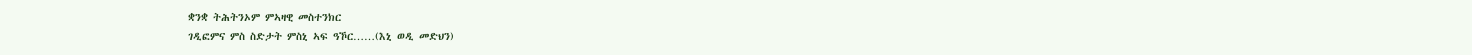ቋንቋ ትሕትንኦም ምኣዛዊ መስተንክር
ገዲፎምና ምስ ስድታት ምስኒ ኣፍ ዓኾር……(እኒ ወዲ መድህን)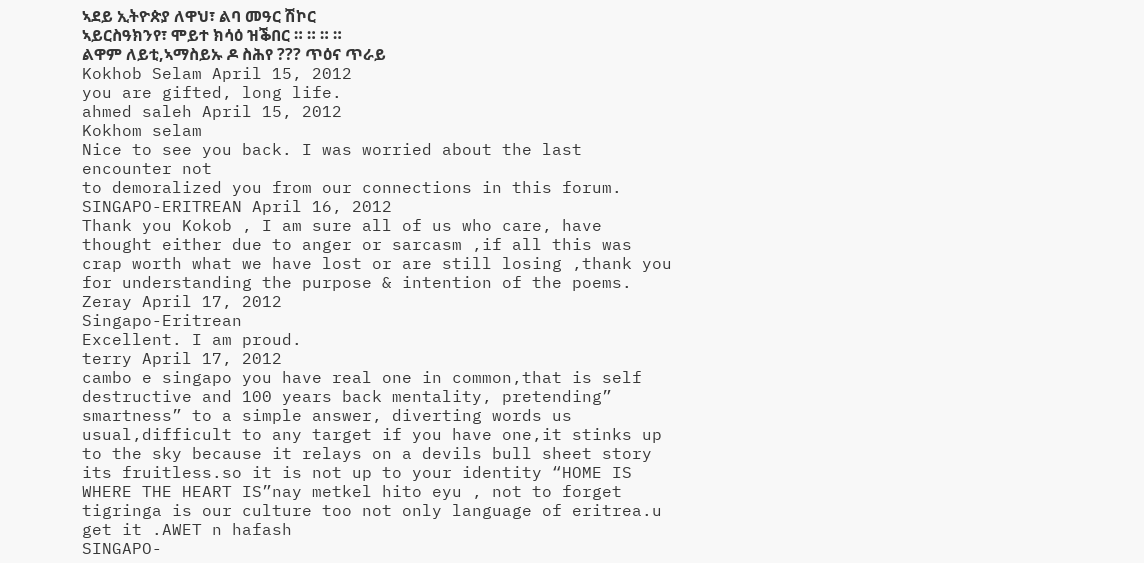ኣደይ ኢትዮጵያ ለዋህ፣ ልባ መዓር ሽኮር
ኣይርስዓክንየ፣ ሞይተ ክሳዕ ዝቕበር ። ። ። ።
ልዋም ለይቲ,ኣማስይኡ ዶ ስሕየ ??? ጥዕና ጥራይ
Kokhob Selam April 15, 2012
you are gifted, long life.
ahmed saleh April 15, 2012
Kokhom selam
Nice to see you back. I was worried about the last encounter not
to demoralized you from our connections in this forum.
SINGAPO-ERITREAN April 16, 2012
Thank you Kokob , I am sure all of us who care, have thought either due to anger or sarcasm ,if all this was crap worth what we have lost or are still losing ,thank you for understanding the purpose & intention of the poems.
Zeray April 17, 2012
Singapo-Eritrean
Excellent. I am proud.
terry April 17, 2012
cambo e singapo you have real one in common,that is self destructive and 100 years back mentality, pretending” smartness” to a simple answer, diverting words us usual,difficult to any target if you have one,it stinks up to the sky because it relays on a devils bull sheet story its fruitless.so it is not up to your identity “HOME IS WHERE THE HEART IS”nay metkel hito eyu , not to forget tigringa is our culture too not only language of eritrea.u get it .AWET n hafash
SINGAPO-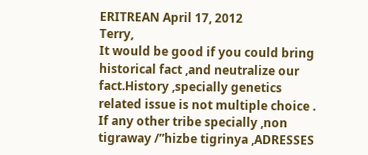ERITREAN April 17, 2012
Terry,
It would be good if you could bring historical fact ,and neutralize our fact.History ,specially genetics related issue is not multiple choice . If any other tribe specially ,non tigraway /”hizbe tigrinya ,ADRESSES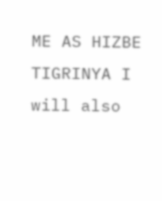ME AS HIZBE TIGRINYA I will also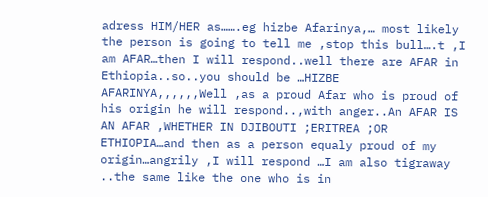adress HIM/HER as…….eg hizbe Afarinya,… most likely the person is going to tell me ,stop this bull….t ,I am AFAR…then I will respond..well there are AFAR in Ethiopia..so..you should be …HIZBE AFARINYA,,,,,,Well ,as a proud Afar who is proud of his origin he will respond..,with anger..An AFAR IS AN AFAR ,WHETHER IN DJIBOUTI ;ERITREA ;OR ETHIOPIA…and then as a person equaly proud of my origin…angrily ,I will respond …I am also tigraway ..the same like the one who is in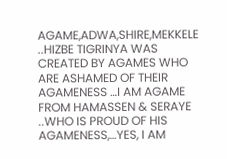AGAME,ADWA,SHIRE,MEKKELE ..HIZBE TIGRINYA WAS CREATED BY AGAMES WHO ARE ASHAMED OF THEIR AGAMENESS …I AM AGAME FROM HAMASSEN & SERAYE ..WHO IS PROUD OF HIS AGAMENESS,…YES, I AM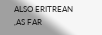ALSO ERITREAN ,AS FAR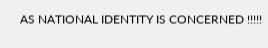AS NATIONAL IDENTITY IS CONCERNED !!!!!